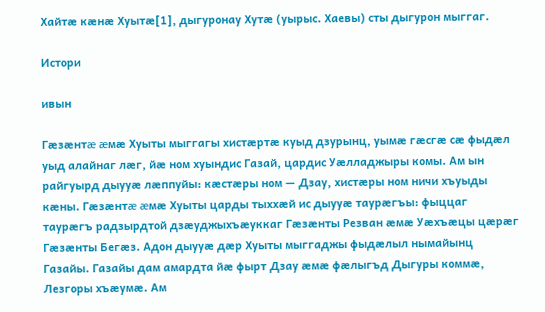Хайтæ кæнæ Хуытæ[1], дыгуронау Хутæ (уырыс. Хаевы) сты дыгурон мыггаг.

Истори

ивын

Гæзæнтæ æмæ Хуыты мыггагы хистæртæ куыд дзурынц, уымæ гæсгæ сæ фыдæл уыд алайнаг лæг, йæ ном хуындис Газай, цардис Уæлладжыры комы. Ам ын райгуырд дыууæ лæппуйы: кæстæры ном — Дзау, хистæры ном ничи хъуыды кæны. Гæзæнтæ æмæ Хуыты царды тыххæй ис дыууæ таурæгъы: фыццаг таурæгъ радзырдтой дзæуджыхъæуккаг Гæзæнты Резван æмæ Уæхъæцы цæрæг Гæзæнты Бегæз. Адон дыууæ дæр Хуыты мыггаджы фыдæлыл нымайынц Газайы. Газайы дам амардта йæ фырт Дзау æмæ фæлыгъд Дыгуры коммæ, Лезгоры хъæумæ. Ам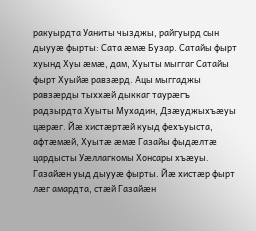ракуырдта Уаниты чызджы, райгуырд сын дыууæ фырты: Сата æмæ Бузар. Сатайы фырт хуынд Хуы æмæ, дам, Хуыты мыггаг Сатайы фырт Хуыйæ равзæрд. Ацы мыггаджы равзæрды тыххæй дыккаг таурæгъ радзырдта Хуыты Мухадин, Дзæуджыхъæуы цæрæг. Йæ хистæртæй куыд фехъуыста, афтæмæй, Хуытæ æмæ Газайы фыдæлтæ цардысты Уæллагкомы Хонсары хъæуы. Газайæн уыд дыууæ фырты. Йæ хистæр фырт лæг амардта, стæй Газайæн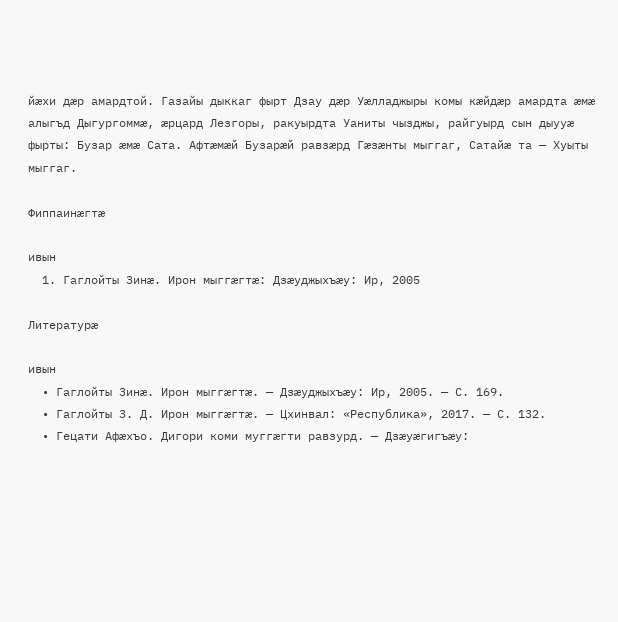йæхи дæр амардтой. Газайы дыккаг фырт Дзау дæр Уæлладжыры комы кæйдæр амардта æмæ алыгъд Дыгургоммæ, æрцард Лезгоры, ракуырдта Уаниты чызджы, райгуырд сын дыууæ фырты: Бузар æмæ Сата. Афтæмæй Бузарæй равзæрд Гæзæнты мыггаг, Сатайæ та — Хуыты мыггаг.

Фиппаинæгтæ

ивын
  1. Гаглойты Зинæ. Ирон мыггæгтæ: Дзæуджыхъæу: Ир, 2005

Литературæ

ивын
  • Гаглойты Зинæ. Ирон мыггæгтæ. — Дзæуджыхъæу: Ир, 2005. — С. 169.
  • Гаглойты З. Д. Ирон мыггæгтæ. — Цхинвал: «Республика», 2017. — С. 132.
  • Гецати Афæхъо. Дигори коми муггæгти равзурд. — Дзæуæгигъæу: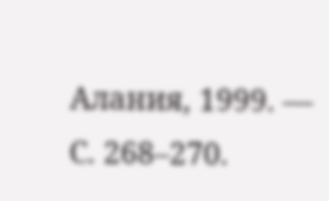Алания, 1999. — С. 268–270.